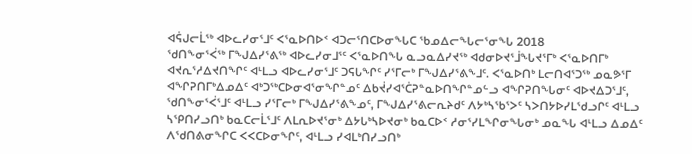ᐊᕌᒍᓕᒫᖅ ᐊᐅᓚᓯᓂᕐᒧᑦ ᐸᕐᓇᐅᑎᐅᑉ ᐊᑐᓕᕐᑎᑕᐅᓂᖓᑕ ᖃᓄᐃᓕᖓᓕᕐᓂᖓ 2018
ᖁᑎᖕᓂᕐᐹᖅ ᒥᖑᐃᓯᕐᕕᖅ ᐊᐅᓚᓯᓂᒧᕐᑦ ᐸᕐᓇᐅᑎᖓ ᓇᓗᓇᐃᓯᔪᖅ ᐊᑯᓂᐅᔪᕐᒨᖓᔪᕐᒥᒃ ᐸᕐᓇᐅᑎᒥᒃ ᐊᔪᕆᕐᓱᐃᔪᑎᖏᑦ ᐊᒻᒪᓗ ᐊᐅᓚᓯᓂᕐᒧᑦ ᑐᕋᒐᖏᑦ ᓯᕐᒥᓕᒃ ᒥᖑᐃᓯᕐᕕᖕᒧᑦ. ᐸᕐᓇᐅᑎᒃ ᒪᓕᑎᐊᕐᑐᖅ ᓄᓇᕗᕐᒥ ᐊᖏᕈᑎᒥᒃᐃᓄᐃᑦ ᐊᒃᑐᖅᑕᐅᓂᐊᕐᓂᖏᓐᓄᑦ ᐃᑲᔫᓯᐊᕐᑖᕈᓐᓇᐅᑎᖏᓐᓄᓪᓗ ᐊᖏᕈᑎᖓᓂᑦ ᐊᐅᔪᐃᑐᕐᒧᑦ, ᖁᑎᖕᓂᕐᐹᕐᒧᑦ ᐊᒻᒪᓗ ᓯᕐᒥᓕᒃ ᒥᖑᐃᓯᕐᕕᖕᓄᑦ, ᒥᖑᐃᓯᕐᕕᓕᕆᔨᑯᑦ ᐱᔭᒃᓴᖃᕐᐳᑦ ᓴᐳᑎᔭᐅᓯᒪᖁᓗᒋᑦ ᐊᒻᒪᓗ ᓴᕿᑎᓯᓗᑎᒃ ᑲᓇᑕᓕᒫᕐᒧᑦ ᐱᒪᕆᐅᔪᕐᓂᒃ ᐃᔭᒐᒃᓴᐅᔪᓂᒃ ᑲᓇᑕᐅᑉ ᓱᓂᕐᓯᒪᖏᓂᖓᓂᒃ ᓄᓇᖓ ᐊᒻᒪᓗ ᐃᓄᐃᑦ ᐱᖁᑎᕕᓂᖏᑕ ᐸᐸᑕᐅᓂᖏᑦ, ᐊᒻᒪᓗ ᓯᐊᒪᒃᑎᓯᓗᑎᒃ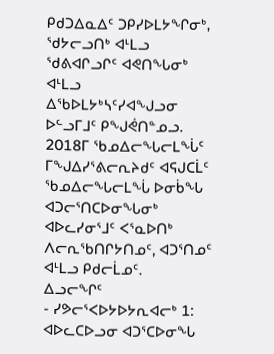ᑭᑯᑐᐃᓇᐃᑦ ᑐᑭᓯᐅᒪᔭᖏᓂᒃ, ᖁᔭᓕᓗᑎᒃ ᐊᒻᒪᓗ ᖁᕕᐊᒋᓗᒋᑦ ᐊᕙᑎᖓᓂᒃ ᐊᒻᒪᓗ ᐃᖃᐅᒪᔭᒃᓴᑦᓯᐊᖑᓗᓂ ᐅᓪᓗᒥᒧᑦ ᑭᖑᕚᑎᓐᓄᓗ.
2018ᒥ ᖃᓄᐃᓕᖓᓕᒪᖔᑦ ᒥᖑᐃᓯᕐᕕᓕᕆᔨᑯᑦ ᐊᕋᒍᑕᒫᑦ ᖃᓄᐃᓕᖓᓕᒪᖔ ᐅᓂᑳᖓ ᐊᑐᓕᕐᑎᑕᐅᓂᖓᓂᒃ ᐊᐅᓚᓯᓂᕐᒧᑦ ᐸᕐᓇᐅᑎᒃ ᐱᓕᕆᖃᑎᒋᔭᑎᓄᑦ, ᐊᑐᕐᑎᓄᑦ ᐊᒻᒪᓗ ᑭᑯᓕᒫᓄᑦ.
ᐃᓗᓕᖏᑦ
- ᓯᕗᓕᕐᐸᐅᔭᐅᔭᕆᐊᓕᒃ 1: ᐊᐅᓚᑕᐅᓗᓂ ᐊᑐᕐᑕᐅᓂᖓ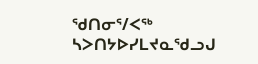ᖁᑎᓂᕐ/ᐸᖅ ᓴᐳᑎᔭᐅᓯᒪᔪᓇᖁᓗᒍ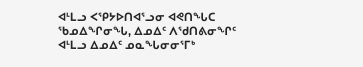ᐊᒻᒪᓗ ᐸᕿᔭᐅᑎᐊᕐᓗᓂ ᐊᕙᑎᖓᑕ ᖃᓄᐃᖏᓂᖓ, ᐃᓄᐃᑦ ᐱᖁᑎᕕᓂᖏᑦ ᐊᒻᒪᓗ ᐃᓄᐃᑦ ᓄᓇᖓᓂᓂᕐᒥᒃ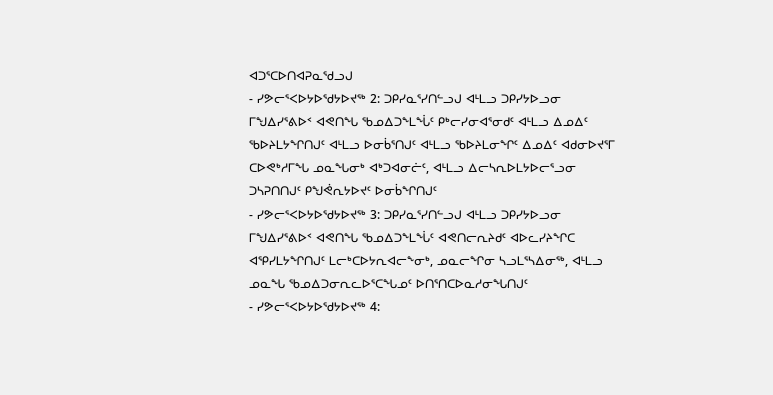ᐊᑐᕐᑕᐅᑎᐊᕈᓇᖁᓗᒍ
- ᓯᕗᓕᕐᐸᐅᔭᐅᖁᔭᐅᔪᖅ 2: ᑐᑭᓯᓇᕐᓯᑎᓪᓗᒍ ᐊᒻᒪᓗ ᑐᑭᓯᔭᐅᓗᓂ ᒥᖑᐃᓯᕐᕕᐅᑉ ᐊᕙᑎᖓ ᖃᓄᐃᑐᖕᒪᖔᑦ ᑭᒃᓕᓯᓂᐊᕐᓂᑯᑦ ᐊᒻᒪᓗ ᐃᓄᐃᑦ ᖃᐅᔨᒪᔭᖏᑎᒍᑦ ᐊᒻᒪᓗ ᐅᓂᑳᕐᑎᒍᑦ ᐊᒻᒪᓗ ᖃᐅᔨᒪᓂᖏᑦ ᐃᓄᐃᑦ ᐊᑯᓂᐅᔪᕐᒥ ᑕᐅᕙᒃᓱᒥᖓ ᓄᓇᖓᓂᒃ ᐊᒃᑐᐊᓂᓖᑦ, ᐊᒻᒪᓗ ᐃᓕᓴᕆᐅᒪᔭᐅᓕᕐᓗᓂ ᑐᓴᕈᑎᑎᒍᑦ ᑭᖑᕚᕆᔭᐅᔪᑦ ᐅᓂᑳᖏᑎᒍᑦ
- ᓯᕗᓕᕐᐸᐅᔭᐅᖁᔭᐅᔪᖅ 3: ᑐᑭᓯᓇᕐᓯᑎᓪᓗᒍ ᐊᒻᒪᓗ ᑐᑭᓯᔭᐅᓗᓂ ᒥᖑᐃᓯᕐᕕᐅᑉ ᐊᕙᑎᖓ ᖃᓄᐃᑐᖕᒪᖔᑦ ᐊᕙᑎᓕᕆᔨᑯᑦ ᐊᐅᓚᓯᔨᖏᑕ ᐊᕿᓯᒪᔭᖏᑎᒍᑦ ᒪᓕᒃᑕᐅᔭᕆᐊᓕᖕᓂᒃ, ᓄᓇᓕᖏᓂ ᓴᓗᒪᕐᓴᐃᓂᖅ, ᐊᒻᒪᓗ ᓄᓇᖓ ᖃᓄᐃᑐᓂᕆᓚᐅᕐᑕᖓᓄᑦ ᐅᑎᕐᑎᑕᐅᓇᓱᓂᖓᑎᒍᑦ
- ᓯᕗᓕᕐᐸᐅᔭᐅᖁᔭᐅᔪᖅ 4: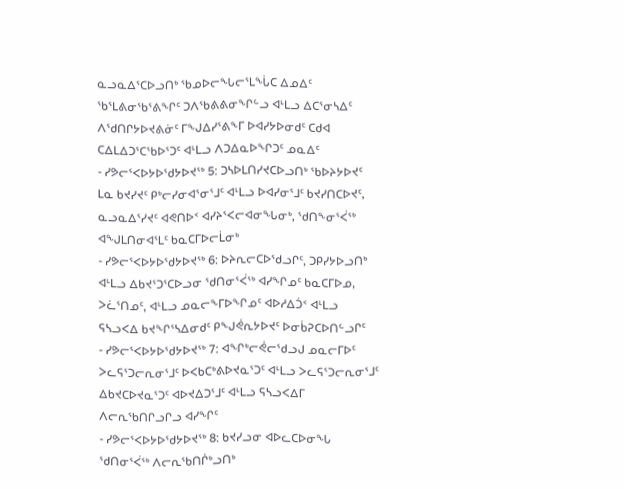ᓇᓗᓇᐃᕐᑕᐅᓗᑎᒃ ᖃᓄᐅᓕᖓᓕᕐᒪᖔᑕ ᐃᓄᐃᑦ ᖃᕐᒪᕕᓂᖃᕐᕕᖏᑦ ᑐᐱᖃᕕᕕᓂᖏᓪᓗ ᐊᒻᒪᓗ ᐃᑕᕐᓂᓴᐃᑦ ᐱᖁᑎᒋᔭᐅᔪᕕᓃᑦ ᒥᖑᐃᓯᕐᕕᖕᒥ ᐅᐊᓯᔭᐅᓂᑯᑦ ᑕᑯᐊ ᑕᐃᒪᐃᑐᕐᑕᖃᐅᕐᑐᑦ ᐊᒻᒪᓗ ᐱᑐᐃᓇᐅᖏᑐᑦ ᓄᓇᐃᑦ
- ᓯᕗᓕᕐᐸᐅᔭᐅᖁᔭᐅᔪᖅ 5: ᑐᓴᐅᒪᑎᓯᔪᑕᐅᓗᑎᒃ ᖃᐅᔨᔭᐅᔪᑦ ᒪᓇ ᑲᔪᓯᔪᑦ ᑭᒃᓕᓯᓂᐊᕐᓂᕐᒧᑦ ᐊᒻᒪᓗ ᐅᐊᓯᓂᕐᒧᑦ ᑲᔪᓯᑎᑕᐅᔪᑦ, ᓇᓗᓇᐃᕐᓯᔪᑦ ᐊᕙᑎᐅᑉ ᐊᓯᔨᕐᐸᓕᐊᓂᖓᓂᒃ, ᖁᑎᖕᓂᕐᐹᖅ ᐊᖑᒪᑎᓂᐊᕐᒪᑦ ᑲᓇᑕᒥᐅᓕᒫᓂᒃ
- ᓯᕗᓕᕐᐸᐅᔭᐅᖁᔭᐅᔪᖅ 6: ᐅᔨᕆᓕᑕᐅᖁᓗᒋᑦ, ᑐᑭᓯᔭᐅᓗᑎᒃ ᐊᒻᒪᓗ ᐃᑲᔪᕐᑐᕐᑕᐅᓗᓂ ᖁᑎᓂᕐᐹᖅ ᐊᓯᖏᓄᑦ ᑲᓇᑕᒥᐅᓄ, ᐳᓛᕐᑎᓄᑦ, ᐊᒻᒪᓗ ᓄᓇᓕᖕᒥᐅᖏᓄᑦ ᐊᐅᓱᐃᑑᑉ ᐊᒻᒪᓗ ᕋᓴᓗᐸᐃ ᑲᔪᖏᕐᓴᐃᓂᑯᑦ ᑭᖑᕚᕆᔭᐅᔪᑦ ᐅᓂᑳᕈᑕᐅᑎᓪᓗᒋᑦ
- ᓯᕗᓕᕐᐸᐅᔭᐅᖁᔭᐅᔪᖅ 7: ᐊᖏᒃᓕᕚᓕᖁᓗᒍ ᓄᓇᓕᒥᐅᑦ ᐳᓚᕋᕐᑐᓕᕆᓂᕐᒧᑦ ᐅᐸᑲᑕᒃᕕᐅᔪᓇᕐᑐᑦ ᐊᒻᒪᓗ ᐳᓚᕋᕐᑐᓕᕆᓂᕐᒧᑦ ᐃᑲᔪᑕᐅᔪᓇᕐᑐᑦ ᐊᐅᔪᐃᑐᕐᒧᑦ ᐊᒻᒪᓗ ᕋᓴᓗᐸᐃᒥ ᐱᓕᕆᖃᑎᒋᓗᒋᓗ ᐊᓯᖏᑦ
- ᓯᕗᓕᕐᐸᐅᔭᐅᖁᔭᐅᔪᖅ 8: ᑲᔪᓯᓗᓂ ᐊᐅᓚᑕᐅᓂᖓ ᖁᑎᓂᕐᐹᖅ ᐱᓕᕆᖃᑎᒌᒃᓗᑎᒃ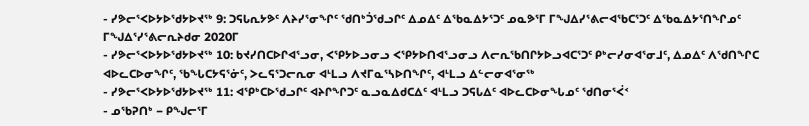- ᓯᕗᓕᕐᐸᐅᔭᐅᖁᔭᐅᔪᖅ 9: ᑐᕋᒐᕆᔭᕗᑦ ᐱᔨᓯᕐᓂᖏᑦ ᖁᑎᒃᑑᖁᓗᒋᑦ ᐃᓄᐃᑦ ᐃᖃᓇᐃᔭᕐᑐᑦ ᓄᓇᕗᕐᒥ ᒥᖑᐃᓯᕐᕕᓕᐊᖃᑕᕐᑐᑦ ᐃᖃᓇᐃᔭᕐᑎᖏᓄᑦ ᒥᖑᐃᕐᓯᕐᕕᓕᕆᔨᑯᓂ 2020ᒥ
- ᓯᕗᓕᕐᐸᐅᔭᐅᖁᔭᐅᔪᖅ 10: ᑲᔪᓯᑎᑕᐅᒋᐊᕐᓗᓂ, ᐸᕿᔭᐅᓗᓂᓗ ᐸᕿᔭᐅᑎᐊᕐᓗᓂᓗ ᐱᓕᕆᖃᑎᒋᔭᐅᓗᐊᑕᕐᑐᑦ ᑭᒃᓕᓯᓂᐊᕐᓂᒧᑦ, ᐃᓄᐃᑦ ᐱᖁᑎᖏᑕ ᐊᐅᓚᑕᐅᓂᖏᑦ, ᖃᖓᑕᔭᕋᕐᓃᑦ, ᐳᓚᕋᕐᑐᓕᕆᓂ ᐊᒻᒪᓗ ᐱᔪᒥᓇᕐᓴᐅᑎᖏᑦ, ᐊᒻᒪᓗ ᐃᓪᓕᓂᐊᕐᓂᖅ
- ᓯᕗᓕᕐᐸᐅᔭᐅᖁᔭᐅᔪᖅ 11: ᐊᕿᒃᑕᐅᖁᓗᒋᑦ ᐊᔨᒋᖏᑐᑦ ᓇᓗᓇᐃᑯᑕᐃᑦ ᐊᒻᒪᓗ ᑐᕋᒐᐃᑦ ᐊᐅᓚᑕᐅᓂᖓᓄᑦ ᖁᑎᓂᕐᐹᑉ
- ᓄᖃᕈᑎᒃ − ᑭᖑᓕᕐᒥ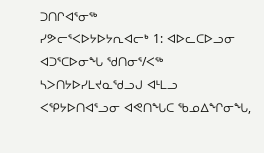ᑐᑎᒋᐊᕐᓂᖅ
ᓯᕗᓕᕐᐸᐅᔭᐅᔭᕆᐊᓕᒃ 1: ᐊᐅᓚᑕᐅᓗᓂ ᐊᑐᕐᑕᐅᓂᖓ ᖁᑎᓂᕐ/ᐸᖅ ᓴᐳᑎᔭᐅᓯᒪᔪᓇᖁᓗᒍ ᐊᒻᒪᓗ ᐸᕿᔭᐅᑎᐊᕐᓗᓂ ᐊᕙᑎᖓᑕ ᖃᓄᐃᖏᓂᖓ,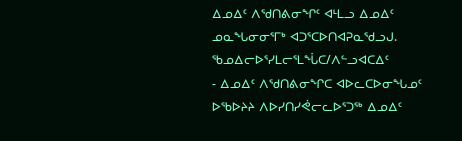ᐃᓄᐃᑦ ᐱᖁᑎᕕᓂᖏᑦ ᐊᒻᒪᓗ ᐃᓄᐃᑦ ᓄᓇᖓᓂᓂᕐᒥᒃ ᐊᑐᕐᑕᐅᑎᐊᕈᓇᖁᓗᒍ.
ᖃᓄᐃᓕᐅᕐᓯᒪᓕᕐᒪᖔᑕ/ᐱᓪᓗᐊᑕᐃᑦ
- ᐃᓄᐃᑦ ᐱᖁᑎᕕᓂᖏᑕ ᐊᐅᓚᑕᐅᓂᖓᓄᑦ ᐅᖃᐅᔨᔨ ᐱᐅᓯᑎᓯᕚᓕᓚᐅᕐᑐᖅ ᐃᓄᐃᑦ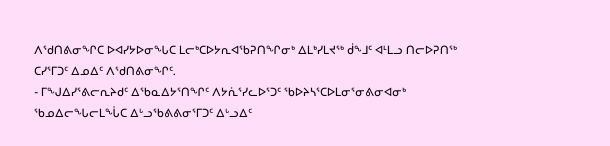ᐱᖁᑎᕕᓂᖏᑕ ᐅᐊᓯᔭᐅᓂᖓᑕ ᒪᓕᒃᑕᐅᔭᕆᐊᖃᕈᑎᖏᓂᒃ ᐃᒪᒃᓯᒪᔪᖅ ᑰᖕᒧᑦ ᐊᒻᒪᓗ ᑎᓕᐅᕈᑎᖅ ᑕᓯᕐᒥᑐᑦ ᐃᓄᐃᑦ ᐱᖁᑎᕕᓂᖏᑦ.
- ᒥᖑᐃᓯᕐᕕᓕᕆᔨᑯᑦ ᐃᖃᓇᐃᔭᕐᑎᖏᑦ ᐱᔭᕇᕐᓯᓚᐅᕐᑐᑦ ᖃᐅᔨᓴᕐᑕᐅᒪᓂᕐᓂᕕᓂᐊᓂᒃ ᖃᓄᐃᓕᖓᓕᒪᖔᑕ ᐃᒡᓗᖃᕕᕕᓂᕐᒥᑐᑦ ᐃᒡᓗᐃᑦ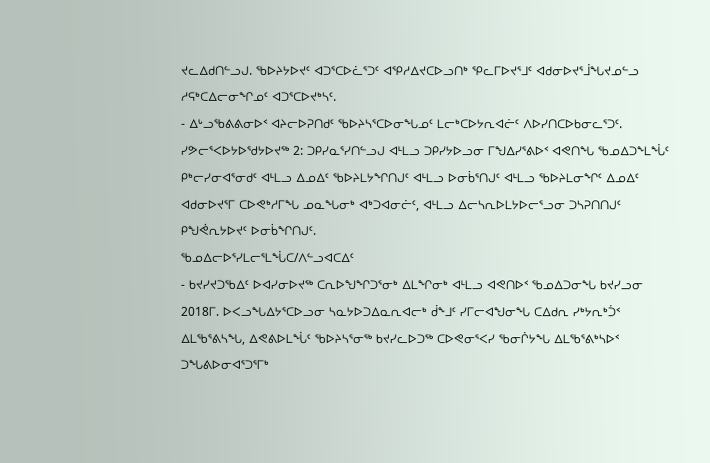ᔪᓚᐃᑯᑎᓪᓗᒍ. ᖃᐅᔨᔭᐅᔪᑦ ᐊᑐᕐᑕᐅᓛᕐᑐᑦ ᐊᕿᓱᐃᔪᑕᐅᓗᑎᒃ ᕿᓚᒥᐅᔪᕐᒧᑦ ᐊᑯᓂᐅᔪᕐᒨᖓᔪᓄᓪᓗ ᓱᕋᒃᑕᐃᓕᓂᖏᓄᑦ ᐊᑐᕐᑕᐅᔪᒃᓴᑦ.
- ᐃᒡᓗᖃᕕᕕᓂᐅᑉ ᐊᔨᓕᐅᕈᑎᑯᑦ ᖃᐅᔨᓴᕐᑕᐅᓂᖓᓄᑦ ᒪᓕᒃᑕᐅᔭᕆᐊᓖᑦ ᐱᐅᓯᑎᑕᐅᑲᓂᓚᕐᑐᑦ.
ᓯᕗᓕᕐᐸᐅᔭᐅᖁᔭᐅᔪᖅ 2: ᑐᑭᓯᓇᕐᓯᑎᓪᓗᒍ ᐊᒻᒪᓗ ᑐᑭᓯᔭᐅᓗᓂ ᒥᖑᐃᓯᕐᕕᐅᑉ ᐊᕙᑎᖓ ᖃᓄᐃᑐᖕᒪᖔᑦ ᑭᒃᓕᓯᓂᐊᕐᓂᑯᑦ ᐊᒻᒪᓗ ᐃᓄᐃᑦ ᖃᐅᔨᒪᔭᖏᑎᒍᑦ ᐊᒻᒪᓗ ᐅᓂᑳᕐᑎᒍᑦ ᐊᒻᒪᓗ ᖃᐅᔨᒪᓂᖏᑦ ᐃᓄᐃᑦ ᐊᑯᓂᐅᔪᕐᒥ ᑕᐅᕙᒃᓱᒥᖓ ᓄᓇᖓᓂᒃ ᐊᒃᑐᐊᓂᓖᑦ, ᐊᒻᒪᓗ ᐃᓕᓴᕆᐅᒪᔭᐅᓕᕐᓗᓂ ᑐᓴᕈᑎᑎᒍᑦ ᑭᖑᕚᕆᔭᐅᔪᑦ ᐅᓂᑳᖏᑎᒍᑦ.
ᖃᓄᐃᓕᐅᕐᓯᒪᓕᕐᒪᖔᑕ/ᐱᓪᓗᐊᑕᐃᑦ
- ᑲᔪᓯᔪᑐᖃᐃᑦ ᐅᐊᓯᓂᐅᔪᖅ ᑕᕆᐅᖑᖏᑐᕐᓂᒃ ᐃᒪᖏᓂᒃ ᐊᒻᒪᓗ ᐊᕙᑎᐅᑉ ᖃᓄᐃᑐᓂᖓ ᑲᔪᓯᓗᓂ 2018ᒥ. ᐅᐸᓗᖓᐃᔭᕐᑕᐅᓗᓂ ᓴᓇᔭᐅᑐᐃᓇᕆᐊᓕᒃ ᑰᖕᒧᑦ ᓯᒥᓕᐊᖑᓂᖓ ᑕᐃᑯᕆ ᓯᒃᔭᕆᒃᑑᑉ ᐃᒪᖃᕐᕕᓴᖓ, ᐃᕙᕕᐅᒪᖔᑦ ᖃᐅᔨᓴᕐᓂᖅ ᑲᔪᓯᓚᐅᑐᖅ ᑕᐅᕙᓂᕐᐸᓯ ᖃᓂᒌᔭᖓ ᐃᒪᖃᕐᕕᒃᓴᐅᑉ ᑐᖓᕕᐅᓂᐊᕐᑐᕐᒥᒃ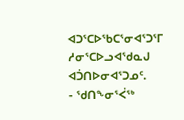ᐊᑐᕐᑕᐅᖃᑕᕐᓂᐊᕐᑐᕐᒥ ᓱᓂᕐᑕᐅᓗᐊᖁᓇᒍ ᐊᑑᑎᐅᓂᐊᕐᑐᓄᑦ.
- ᖁᑎᖕᓂᕐᐹᖅ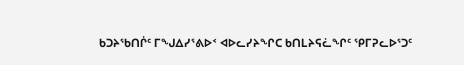ᑲᑐᔨᖃᑎᒌᑦ ᒥᖑᐃᓯᕐᕕᐅᑉ ᐊᐅᓚᓯᔨᖏᑕ ᑲᑎᒪᔨᕋᓛᖏᑦ ᕿᒥᕈᓚᐅᕐᑐᑦ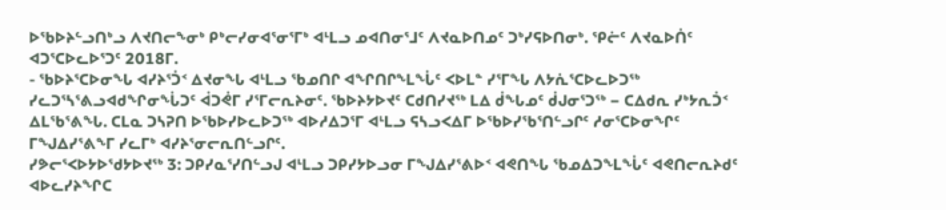ᐅᖃᐅᔨᓪᓗᑎᒃᓗ ᐱᔪᑎᓕᖕᓂᒃ ᑭᒃᓕᓯᓂᐊᕐᓂᕐᒥᒃ ᐊᒻᒪᓗ ᓄᐊᑎᓂᕐᒧᑦ ᐱᔪᓇᐅᑎᓄᑦ ᑐᒃᓯᕋᐅᑎᓂᒃ. ᕿᓖᑦ ᐱᔪᓇᐅᑏᑦ ᐊᑐᕐᑕᐅᓚᐅᕐᑐᑦ 2018ᒥ.
- ᖃᐅᔨᕐᑕᐅᓂᖓ ᐊᓯᔨᕐᑑᑉ ᐃᔪᓂᖓ ᐊᒻᒪᓗ ᖃᓄᑎᒋ ᐊᖏᑎᒋᖕᒪᖔᑦ ᐸᐅᒪᓐ ᓯᕐᒥᖓ ᐱᔭᕇᕐᑕᐅᓚᐅᑐᖅ ᓯᓚᑐᕐᓴᕐᕕᓗᐊᑯᖏᓂᖔᑐᑦ ᐋᑐᕚᒥ ᓯᕐᒥᓕᕆᔨᓂᑦ. ᖃᐅᔨᔭᐅᔪᑦ ᑕᑯᑎᓯᔪᖅ ᒪᐃ ᑰᖓᓄᑦ ᑰᒍᓂᕐᑐᖅ − ᑕᐃᑯᕆ ᓯᒃᔭᕆᑑᑉ ᐃᒪᖃᕐᕕᖓ. ᑕᒪᓇ ᑐᓴᕈᑎ ᐅᖃᐅᓯᐅᓚᐅᑐᖅ ᐊᐅᓱᐃᑐᕐᒥ ᐊᒻᒪᓗ ᕋᓴᓗᐸᐃᒥ ᐅᖃᐅᓯᖃᕐᑎᓪᓗᒋᑦ ᓱᓂᕐᑕᐅᓂᖏᑦ ᒥᖑᐃᓯᕐᕕᖕᒥ ᓯᓚᒥᒃ ᐊᓯᔨᕐᓂᓕᕆᑎᓪᓗᒋᑦ.
ᓯᕗᓕᕐᐸᐅᔭᐅᖁᔭᐅᔪᖅ 3: ᑐᑭᓯᓇᕐᓯᑎᓪᓗᒍ ᐊᒻᒪᓗ ᑐᑭᓯᔭᐅᓗᓂ ᒥᖑᐃᓯᕐᕕᐅᑉ ᐊᕙᑎᖓ ᖃᓄᐃᑐᖕᒪᖔᑦ ᐊᕙᑎᓕᕆᔨᑯᑦ ᐊᐅᓚᓯᔨᖏᑕ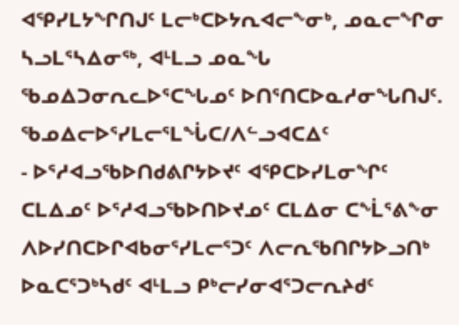ᐊᕿᓯᒪᔭᖏᑎᒍᑦ ᒪᓕᒃᑕᐅᔭᕆᐊᓕᖕᓂᒃ, ᓄᓇᓕᖏᓂ ᓴᓗᒪᕐᓴᐃᓂᖅ, ᐊᒻᒪᓗ ᓄᓇᖓ ᖃᓄᐃᑐᓂᕆᓚᐅᕐᑕᖓᓄᑦ ᐅᑎᕐᑎᑕᐅᓇᓱᓂᖓᑎᒍᑦ.
ᖃᓄᐃᓕᐅᕐᓯᒪᓕᕐᒪᖔᑕ/ᐱᓪᓗᐊᑕᐃᑦ
- ᐅᕐᓱᐊᓗᖃᐅᑎᑯᕕᒋᔭᐅᔪᑦ ᐊᕿᑕᐅᓯᒪᓂᖏᑦ ᑕᒪᐃᓄᑦ ᐅᕐᓱᐊᓗᖃᐅᑎᐅᔪᓄᑦ ᑕᒪᐃᓂ ᑕᖕᒫᕐᕕᖕᓂ ᐱᐅᓯᑎᑕᐅᒋᐊᑲᓂᕐᓯᒪᓕᕐᑐᑦ ᐱᓕᕆᖃᑎᒋᔭᐅᓗᑎᒃ ᐅᓇᑕᕐᑐᒃᓴᑯᑦ ᐊᒻᒪᓗ ᑭᒃᓕᓯᓂᐊᕐᑐᓕᕆᔨᑯᑦ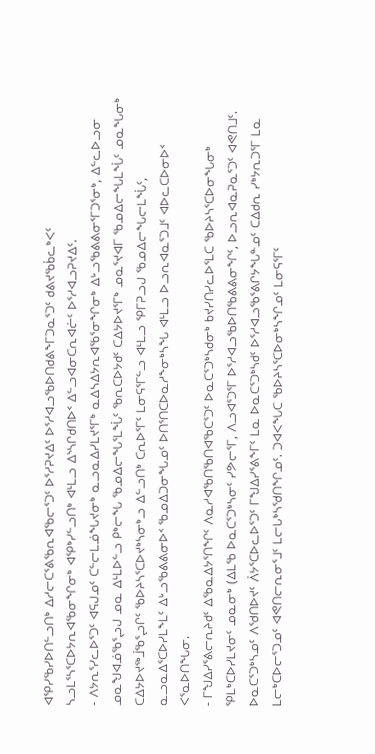ᐊᕿᓯᖃᓯᐅᑎᓪᓗᑎᒃ ᐃᓱᓕᑕᕐᕕᖃᕆᐊᖃᓕᕐᑐᑦ ᐅᕐᓱᕈᔪᐃᑦ ᐅᕐᓱᐊᓗᖃᐅᑎᑯᕕᖕᒥᑐᓇᕐᑐᑦ ᑯᕕᔪᖃᑳᓚᒃᐸᑦ ᓴᓗᒪᕐᓴᕐᑕᐅᔭᕆᐊᖃᓂᖏᓂᒃ ᐊᕿᒃᓯᓪᓗᑎᒃ ᐊᒻᒪᓗ ᐃᔅᓴᒋᑯᑎᐅᑉ ᐃᓪᓗᐊᓂᑕᕆᐊᓖᑦ ᐅᕐᓱᐊᓗᕈᔪᐃᑦ.
- ᐱᔭᕆᕐᓯᓚᐅᕐᑐᑦ ᐊᕋᒍᓄᑦ ᑕᓪᓕᒪᓅᖓᔪᓂᒃ ᓇᓗᓇᐃᓯᒪᔪᕐᒥᒃ ᓇᐃᓴᐃᔭᕆᐊᖃᕐᓂᖏᓂᒃ ᐃᒡᓗᖃᕕᕕᓂᕐᒥᑐᕐᓂᒃ, ᐃᓪᓚᐅᓗᓂ ᓄᓇᖑᐊᓅᖃᕐᖢᒍ ᓄᓇ ᐃᒻᒪᐅᓪᓗ ᑭᒃᓕᖓ ᖃᓄᐃᓕᖓᕐᒪᖔᑦ ᖃᕆᑕᐅᔭᑯᑦ ᑕᐃᔭᐅᔪᕐᒥᒃ ᓄᓇᕐᔪᐊᒥ ᖃᓄᐃᓕᖓᒪᖔᑦ ᓄᓇᖓᓂᒃ ᑕᐃᔭᐅᔪᖅᒨᖃᕐᖢᒋᑦ ᖃᐅᔨᓴᕐᑕᐅᔪᒃᓴᓂᒃᓗ ᐃᓪᓗᑎᒃ ᑕᕆᐅᕐᒥᑦ ᒪᓂᕋᕐᒥᓪᓗ ᐊᒻᒪᓗ ᕿᒥᕈᓗᒍ ᖃᓄᐃᓕᖓᓕᒪᖔᑦ, ᓇᓗᓇᐃᕐᑕᐅᓯᒪᖕᒪᑦ ᐃᒡᓗᖃᕕᕕᓂᐅᑉ ᖃᓄᐃᑐᓂᖓᓄᑦ ᐅᑎᕐᑎᑕᐅᓇᓱᖕᓂᒃᓴᖓ ᐊᒻᒪᓗ ᐅᓗᕆᐊᓇᕐᑐᒧᑦ ᐊᐅᓚᑕᐅᓂᐅᑉ ᐸᕐᓇᐅᑎᖓᓂ.
- ᒥᖑᐃᓯᕐᕕᓕᕆᔨᑯᑦ ᐃᖃᓇᐃᔭᕐᑎᖏᑦ ᐱᓇᓱᐊᖃᑎᖃᑎᐊᖃᑕᕐᑐᑦ ᐅᓇᑕᕐᑐᒃᓴᑯᓂᒃ ᑲᔪᓯᑎᓯᓚᐅᕐᒪᑕ ᖃᐅᔨᓴᕐᑕᐅᓂᖓᓂᒃ ᕿᒪᒃᑕᐅᓯᒪᔪᓂᑦ ᓄᓇᓂᒃ (ᐃᒪᖃ ᐅᓇᑕᕐᑐᒃᓴᓂᑦ ᓯᕗᓕᕐᒥ, ᐱᓗᐊᕐᑐᕐᒥ ᐅᕐᓱᐊᓗᖃᐅᑎᖃᕕᕕᓂᖏᑦ, ᐅᓗᕆᐊᓇᕈᓇᕐᑐᑦ ᐊᕙᑎᒧᑦ. ᐅᓇᑕᕐᑐᒃᓴᓄᑦ ᐱᖁᑎᐅᔪᑦ ᐲᔭᕐᑕᐅᓚᐅᕐᑐᑦ ᒥᖑᐃᓯᕐᕕᖕᒥᑦ ᒪᓇ ᐅᓇᑕᕐᑐᒃᓴᑯᑦ ᐅᕐᓱᐊᓗᖃᕐᕕᒋᔭᖓᓐᓄᑦ ᑕᐃᑯᕆ ᓯᒃᔭᕆᑐᕐᒥ ᒪᓇ ᒪᓕᒃᑕᐅᓕᕐᑐᓄᑦ ᐊᕙᑎᓕᕆᓂᕐᒧᑦ ᒪᓕᒐᒃᓴᖁᑎᖏᓄᑦ. ᑐᐊᐸᖓᑕ ᖃᐅᔨᓴᕐᑕᐅᓂᒃᓴᖏᓄᑦ ᒪᓂᕋᕐᒥᑦ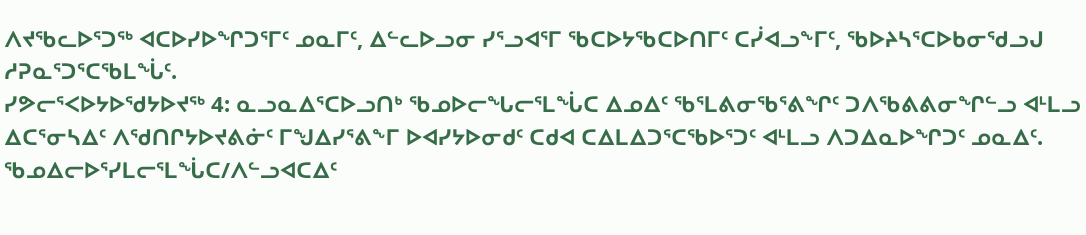ᐱᔪᖃᓚᐅᕐᑐᖅ ᐊᑕᐅᓯᐅᖏᑐᕐᒥᑦ ᓄᓇᒥᑦ, ᐃᓪᓚᐅᓗᓂ ᓯᕐᓗᐊᕐᒥ ᖃᑕᐅᔭᖃᑕᐅᑎᒥᑦ ᑕᓰᐊᓗᖕᒥᑦ, ᖃᐅᔨᓴᕐᑕᐅᑲᓂᖁᓗᒍ ᓱᕈᓇᕐᑐᕐᑕᖃᒪᖔᑦ.
ᓯᕗᓕᕐᐸᐅᔭᐅᖁᔭᐅᔪᖅ 4: ᓇᓗᓇᐃᕐᑕᐅᓗᑎᒃ ᖃᓄᐅᓕᖓᓕᕐᒪᖔᑕ ᐃᓄᐃᑦ ᖃᕐᒪᕕᓂᖃᕐᕕᖏᑦ ᑐᐱᖃᕕᕕᓂᖏᓪᓗ ᐊᒻᒪᓗ ᐃᑕᕐᓂᓴᐃᑦ ᐱᖁᑎᒋᔭᐅᔪᕕᓃᑦ ᒥᖑᐃᓯᕐᕕᖕᒥ ᐅᐊᓯᔭᐅᓂᑯᑦ ᑕᑯᐊ ᑕᐃᒪᐃᑐᕐᑕᖃᐅᕐᑐᑦ ᐊᒻᒪᓗ ᐱᑐᐃᓇᐅᖏᑐᑦ ᓄᓇᐃᑦ.
ᖃᓄᐃᓕᐅᕐᓯᒪᓕᕐᒪᖔᑕ/ᐱᓪᓗᐊᑕᐃᑦ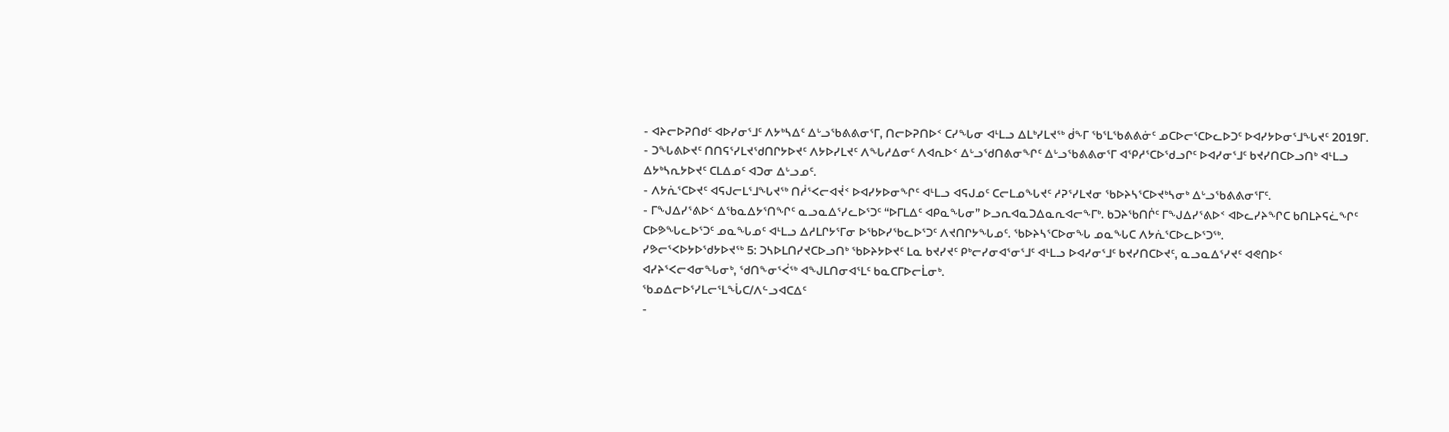- ᐊᔨᓕᐅᕈᑎᑯᑦ ᐊᐅᓯᓂᕐᒧᑦ ᐱᔭᒃᓴᐃᑦ ᐃᒡᓗᖃᕕᕕᓂᕐᒥ, ᑎᓕᐅᕈᑎᐅᑉ ᑕᓯᖓᓂ ᐊᒻᒪᓗ ᐃᒪᒃᓯᒪᔪᖅ ᑰᖕᒥ ᖃᕐᒪᖃᕕᕕᓃᑦ ᓄᑕᐅᓕᕐᑕᐅᓚᐅᑐᑦ ᐅᐊᓯᔭᐅᓂᕐᒧᖓᔪᑦ 2019ᒥ.
- ᑐᖓᕕᐅᔪᑦ ᑎᑎᕋᕐᓯᒪᔪᖁᑎᒋᔭᐅᔪᑦ ᐱᔭᐅᓯᒪᔪᑦ ᐱᖓᓱᐃᓂᑦ ᐱᐊᕆᐅᑉ ᐃᒡᓗᖁᑎᕕᓂᖏᑦ ᐃᒡᓗᖃᕕᕕᓂᕐᒥ ᐊᕿᓱᕐᑕᐅᖁᓗᒋᑦ ᐅᐊᓯᓂᕐᒧᑦ ᑲᔪᓯᑎᑕᐅᓗᑎᒃ ᐊᒻᒪᓗ ᐃᔭᒃᓴᕆᔭᐅᔪᑦ ᑕᒪᐃᓄᑦ ᐊᑐᓂ ᐃᒡᓗᓄᑦ.
- ᐱᔭᕇᕐᑕᐅᔪᑦ ᐊᕋᒍᓕᒪᕐᒧᖓᔪᖅ ᑎᓲᕐᐸᓕᐊᔫᑉ ᐅᐊᓯᔭᐅᓂᖏᑦ ᐊᒻᒪᓗ ᐊᕋᒍᓄᑦ ᑕᓕᒪᓄᖓᔪᑦ ᓱᕈᕐᓯᒪᔪᓂ ᖃᐅᔨᓴᕐᑕᐅᔪᒃᓴᓂᒃ ᐃᒡᓗᖃᕕᕕᓂᕐᒥᑦ.
- ᒥᖑᐃᓯᕐᕕᐅᑉ ᐃᖃᓇᐃᔭᕐᑎᖏᑦ ᓇᓗᓇᐃᕐᓯᓚᐅᕐᑐᑦ “ᐅᒥᒪᐃᑦ ᐊᑭᓇᖓᓂ” ᐅᓗᕆᐊᓇᑐᐃᓇᕆᐊᓕᖕᒥᒃ. ᑲᑐᔨᖃᑎᒌᑦ ᒥᖑᐃᓯᕐᕕᐅᑉ ᐊᐅᓚᓯᔨᖏᑕ ᑲᑎᒪᔨᕋᓛᖏᑦ ᑕᐅᕗᖓᓚᐅᕐᑐᑦ ᓄᓇᖓᓄᑦ ᐊᒻᒪᓗ ᐃᓱᒪᒋᔭᕐᒥᓂ ᐅᖃᐅᓯᖃᓚᐅᕐᑐᑦ ᐱᔪᑎᒋᔭᖓᓄᑦ. ᖃᐅᔨᓴᕐᑕᐅᓂᖓ ᓄᓇᖓᑕ ᐱᔭᕇᕐᑕᐅᓚᐅᕐᑐᖅ.
ᓯᕗᓕᕐᐸᐅᔭᐅᖁᔭᐅᔪᖅ 5: ᑐᓴᐅᒪᑎᓯᔪᑕᐅᓗᑎᒃ ᖃᐅᔨᔭᐅᔪᑦ ᒪᓇ ᑲᔪᓯᔪᑦ ᑭᒃᓕᓯᓂᐊᕐᓂᕐᒧᑦ ᐊᒻᒪᓗ ᐅᐊᓯᓂᕐᒧᑦ ᑲᔪᓯᑎᑕᐅᔪᑦ, ᓇᓗᓇᐃᕐᓯᔪᑦ ᐊᕙᑎᐅᑉ ᐊᓯᔨᕐᐸᓕᐊᓂᖓᓂᒃ, ᖁᑎᖕᓂᕐᐹᖅ ᐊᖑᒪᑎᓂᐊᕐᒪᑦ ᑲᓇᑕᒥᐅᓕᒫᓂᒃ.
ᖃᓄᐃᓕᐅᕐᓯᒪᓕᕐᒪᖔᑕ/ᐱᓪᓗᐊᑕᐃᑦ
-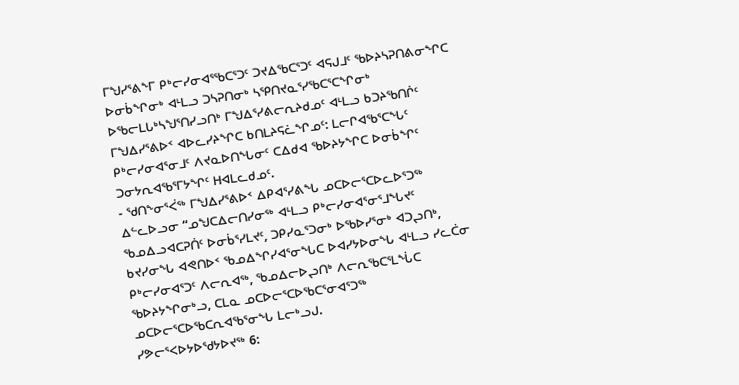ᒥᖑᓯᕐᕕᖕᒥ ᑭᒃᓕᓯᓂᐊᕐᖃᑕᕐᑐᑦ ᑐᔪᐃᖃᑕᕐᑐᑦ ᐊᕋᒍᒧᑦ ᖃᐅᔨᓴᕈᑎᕕᓂᖏᑕ ᐅᓂᑳᖏᓂᒃ ᐊᒻᒪᓗ ᑐᓴᕈᑎᓂᒃ ᓴᕿᑎᔪᓇᕐᓯᖃᑕᕐᑕᖏᓂᒃ ᐅᖃᓕᒪᒐᒃᓴᖑᕐᑎᓯᓗᑎᒃ ᒥᖑᐃᕐᓯᕕᓕᕆᔨᑯᓄᑦ ᐊᒻᒪᓗ ᑲᑐᔨᖃᑎᒌᑦ ᒥᖑᐃᓯᕐᕕᐅᑉ ᐊᐅᓚᓯᔨᖏᑕ ᑲᑎᒪᔨᕋᓛᖏᓄᑦ: ᒪᓕᒋᐊᖃᕐᑕᖓᑦ ᑭᒃᓕᓯᓂᐊᕐᓂᒧᑦ ᐱᔪᓇᐅᑎᖓᓂᑦ ᑕᐃᑯᐊ ᖃᐅᔨᔭᖏᑕ ᐅᓂᑳᖏᑦ ᑐᓂᔭᕆᐊᖃᕐᒥᔭᖏᑦ ᕼᐊᒪᓚᑯᓄᑦ.
- ᖁᑎᖕᓂᕐᐹᖅ ᒥᖑᐃᓯᕐᕕᐅᑉ ᐃᑭᐊᕐᓯᕕᖓ ᓄᑕᐅᓕᕐᑕᐅᓚᐅᕐᑐᖅ ᐃᓪᓚᐅᓗᓂ “ᓄᖑᑕᐃᓕᑎᓯᓂᖅ ᐊᒻᒪᓗ ᑭᒃᓕᓯᓂᐊᕐᓂᕐᒧᖓᔪᑦ ᖃᓄᐃᓗᐊᑕᕈᑏᑦ ᐅᓂᑳᕐᓯᒪᔪᑦ, ᑐᑭᓯᓇᕐᑐᓂᒃ ᐅᖃᐅᓯᕐᓂᒃ ᐊᑐᖢᑎᒃ, ᑲᔪᓯᓂᖓ ᐊᕙᑎᐅᑉ ᖃᓄᐃᖏᓯᐊᕐᓂᖓᑕ ᐅᐊᓯᔭᐅᓂᖓ ᐊᒻᒪᓗ ᓯᓚᑖᓂ ᑭᒃᓕᓯᓂᐊᕐᑐᑦ ᐱᓕᕆᐊᖅ, ᖃᓄᐃᓕᐅᖢᑎᒃ ᐱᓕᕆᖃᑕᕐᒪᖔᑕ ᖃᐅᔨᔭᖏᓂᒃᓗ, ᑕᒪᓇ ᓄᑕᐅᓕᕐᑕᐅᖃᑕᕐᓂᐊᕐᑐᖅ ᓄᑕᐅᓕᕐᑕᐅᖃᑕᕆᐊᖃᕐᓂᖓ ᒪᓕᒃᓗᒍ.
ᓯᕗᓕᕐᐸᐅᔭᐅᖁᔭᐅᔪᖅ 6: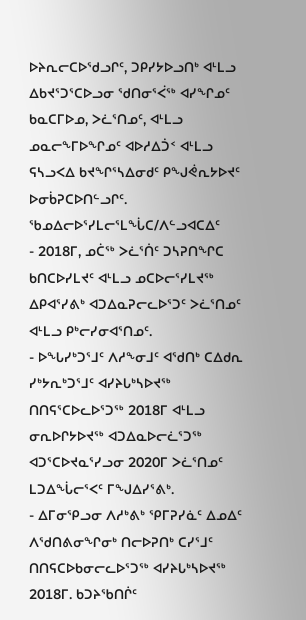ᐅᔨᕆᓕᑕᐅᖁᓗᒋᑦ, ᑐᑭᓯᔭᐅᓗᑎᒃ ᐊᒻᒪᓗ ᐃᑲᔪᕐᑐᕐᑕᐅᓗᓂ ᖁᑎᓂᕐᐹᖅ ᐊᓯᖏᓄᑦ ᑲᓇᑕᒥᐅᓄ, ᐳᓛᕐᑎᓄᑦ, ᐊᒻᒪᓗ ᓄᓇᓕᖕᒥᐅᖏᓄᑦ ᐊᐅᓱᐃᑑᑉ ᐊᒻᒪᓗ ᕋᓴᓗᐸᐃ ᑲᔪᖏᕐᓴᐃᓂᑯᑦ ᑭᖑᕚᕆᔭᐅᔪᑦ ᐅᓂᑳᕈᑕᐅᑎᓪᓗᒋᑦ.
ᖃᓄᐃᓕᐅᕐᓯᒪᓕᕐᒪᖔᑕ/ᐱᓪᓗᐊᑕᐃᑦ
- 2018ᒥ, ᓄᑖᖅ ᐳᓛᕐᑏᑦ ᑐᓴᕈᑎᖏᑕ ᑲᑎᑕᐅᓯᒪᔪᑦ ᐊᒻᒪᓗ ᓄᑕᐅᓕᕐᓯᒪᔪᖅ ᐃᑭᐊᕐᓯᕕᒃ ᐊᑐᐃᓇᕈᓕᓚᐅᕐᑐᑦ ᐳᓛᕐᑎᓄᑦ ᐊᒻᒪᓗ ᑭᒃᓕᓯᓂᐊᕐᑎᓄᑦ.
- ᐅᖓᓯᒃᑐᕐᒧᑦ ᐱᓱᖕᓂᒧᑦ ᐊᖁᑎᒃ ᑕᐃᑯᕆ ᓯᒃᔭᕆᒃᑐᕐᒧᑦ ᐊᓯᔨᒐᒃᓴᐅᔪᖅ ᑎᑎᕋᕐᑕᐅᓚᐅᕐᑐᖅ 2018ᒥ ᐊᒻᒪᓗ ᓂᕆᐅᒋᔭᐅᔪᖅ ᐊᑐᐃᓇᐅᓕᓛᕐᑐᖅ ᐊᑐᕐᑕᐅᔪᓇᕐᓯᓗᓂ 2020ᒥ ᐳᓛᕐᑎᓄᑦ ᒪᑐᐃᖔᓕᕐᐸᑦ ᒥᖑᐃᓯᕐᕕᒃ.
- ᐃᒥᓂᕿᓗᓂ ᐱᓱᒃᕕᒃ ᕿᒥᕈᓯᓈᑦ ᐃᓄᐃᑦ ᐱᖁᑎᕕᓂᖏᓂᒃ ᑎᓕᐅᕈᑎᒃ ᑕᓯᕐᒧᑦ ᑎᑎᕋᑕᐅᑲᓂᓕᓚᐅᕐᑐᖅ ᐊᓯᔨᒐᒃᓴᐅᔪᖅ 2018ᒥ. ᑲᑐᔨᖃᑎᒌᑦ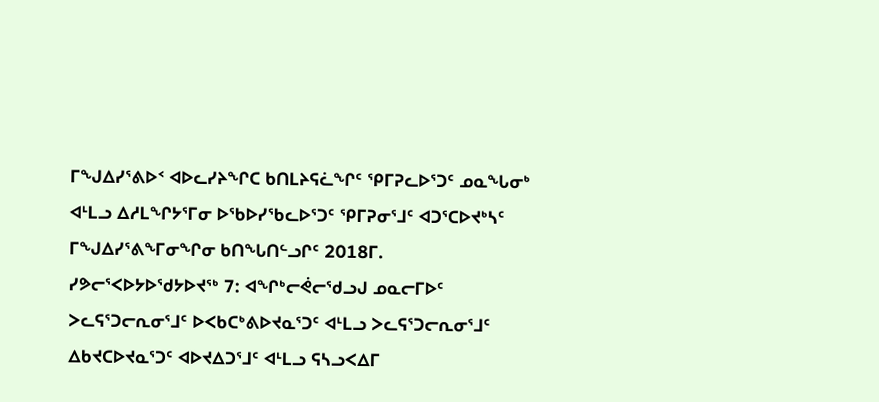ᒥᖑᐃᓯᕐᕕᐅᑉ ᐊᐅᓚᓯᔨᖏᑕ ᑲᑎᒪᔨᕋᓛᖏᑦ ᕿᒥᕈᓚᐅᕐᑐᑦ ᓄᓇᖓᓂᒃ ᐊᒻᒪᓗ ᐃᓱᒪᖏᔭᕐᒥᓂ ᐅᖃᐅᓯᖃᓚᐅᕐᑐᑦ ᕿᒥᕈᓂᕐᒧᑦ ᐊᑐᕐᑕᐅᔪᒃᓴᑦ ᒥᖑᐃᓯᕐᕕᖕᒥᓂᖏᓂ ᑲᑎᖓᑎᓪᓗᒋᑦ 2018ᒥ.
ᓯᕗᓕᕐᐸᐅᔭᐅᖁᔭᐅᔪᖅ 7: ᐊᖏᒃᓕᕚᓕᖁᓗᒍ ᓄᓇᓕᒥᐅᑦ ᐳᓚᕋᕐᑐᓕᕆᓂᕐᒧᑦ ᐅᐸᑲᑕᒃᕕᐅᔪᓇᕐᑐᑦ ᐊᒻᒪᓗ ᐳᓚᕋᕐᑐᓕᕆᓂᕐᒧᑦ ᐃᑲᔪᑕᐅᔪᓇᕐᑐᑦ ᐊᐅᔪᐃᑐᕐᒧᑦ ᐊᒻᒪᓗ ᕋᓴᓗᐸᐃᒥ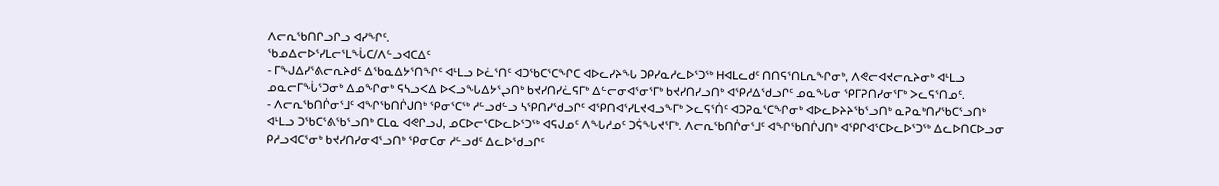ᐱᓕᕆᖃᑎᒋᓗᒋᓗ ᐊᓯᖏᑦ.
ᖃᓄᐃᓕᐅᕐᓯᒪᓕᕐᒪᖔᑕ/ᐱᓪᓗᐊᑕᐃᑦ
- ᒥᖑᐃᓯᕐᕕᓕᕆᔨᑯᑦ ᐃᖃᓇᐃᔭᕐᑎᖏᑦ ᐊᒻᒪᓗ ᐅᓛᕐᑎᑦ ᐊᑐᖃᑕᕐᑕᖏᑕ ᐊᐅᓚᓯᔨᖓ ᑐᑭᓯᓇᓱᓚᐅᕐᑐᖅ ᕼᐊᒪᓚᑯᑦ ᑎᑎᕋᕐᑎᒪᕆᖏᓂᒃ, ᐱᕙᓕᐊᔪᓕᕆᔨᓂᒃ ᐊᒻᒪᓗ ᓄᓇᓕᒥᖔᕐᑐᓂᒃ ᐃᓄᖏᓂᒃ ᕋᓴᓗᐸᐃ ᐅᐸᓗᖓᐃᔭᕐᖢᑎᒃ ᑲᔪᓯᑎᓯᓛᕋᒥᒃ ᐃᓪᓕᓂᐊᕐᓂᕐᒥᒃ ᑲᔪᓯᑎᓯᓗᑎᒃ ᐊᕿᓱᐃᖁᓗᒋᑦ ᓄᓇᖓᓂ ᕿᒥᕈᑎᓯᓂᕐᒥᒃ ᐳᓚᕋᕐᑎᓄᑦ.
- ᐱᓕᕆᖃᑎᒌᓂᕐᒧᑦ ᐊᖏᖃᑎᒌᒍᑎᒃ ᕿᓂᕐᑕᖅ ᓱᓪᓗᑯᓪᓗ ᓴᕿᑎᓯᖁᓗᒋᑦ ᐊᕿᑎᐊᕐᓯᒪᔪᐊᓗᖕᒥᒃ ᐳᓚᕋᕐᑏᑦ ᐊᑐᕈᓇᕐᑕᖏᓂᒃ ᐊᐅᓚᐅᔨᔨᖃᕐᓗᑎᒃ ᓇᕈᓇᒃᑎᓯᖃᑕᕐᓗᑎᒃ ᐊᒻᒪᓗ ᑐᖃᑕᕐᕕᖃᕐᓗᑎᒃ ᑕᒪᓇ ᐊᕙᒋᓗᒍ, ᓄᑕᐅᓕᕐᑕᐅᓚᐅᕐᑐᖅ ᐊᕋᒍᓄᑦ ᐱᖓᓱᓄᑦ ᑐᕌᖓᔪᕐᒥᒃ. ᐱᓕᕆᖃᑎᒌᓂᕐᒧᑦ ᐊᖏᖃᑎᒌᒍᑎᒃ ᐊᕿᒋᐊᕐᑕᐅᓚᐅᕐᑐᖅ ᐃᓚᐅᑎᑕᐅᓗᓂ ᑭᓱᓗᐊᑕᕐᓂᒃ ᑲᔪᓯᑎᓯᓂᐊᕐᓗᑎᒃ ᕿᓂᑕᓂ ᓱᓪᓗᑯᑦ ᐃᓚᐅᖁᓗᒋᑦ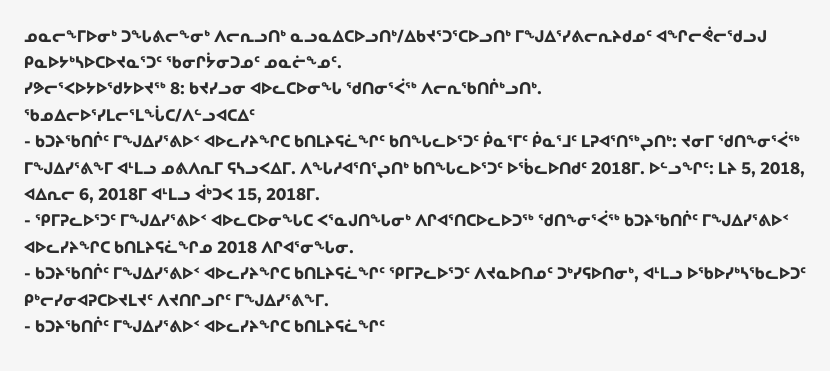ᓄᓇᓕᖕᒥᐅᓂᒃ ᑐᖓᕕᓕᖕᓂᒃ ᐱᓕᕆᓗᑎᒃ ᓇᓗᓇᐃᑕᐅᓗᑎᒃ/ᐃᑲᔪᕐᑐᕐᑕᐅᓗᑎᒃ ᒥᖑᐃᕐᓯᕕᓕᕆᔨᑯᓄᑦ ᐊᖏᓕᕚᓕᖁᓗᒍ ᑭᓇᐅᔭᒃᓴᐅᑕᐅᔪᓇᕐᑐᑦ ᖃᓂᒋᔮᓂᑐᓄᑦ ᓄᓇᓖᖕᓄᑦ.
ᓯᕗᓕᕐᐸᐅᔭᐅᖁᔭᐅᔪᖅ 8: ᑲᔪᓯᓗᓂ ᐊᐅᓚᑕᐅᓂᖓ ᖁᑎᓂᕐᐹᖅ ᐱᓕᕆᖃᑎᒌᒃᓗᑎᒃ.
ᖃᓄᐃᓕᐅᕐᓯᒪᓕᕐᒪᖔᑕ/ᐱᓪᓗᐊᑕᐃᑦ
- ᑲᑐᔨᖃᑎᒌᑦ ᒥᖑᐃᓯᕐᕕᐅᑉ ᐊᐅᓚᓯᔨᖏᑕ ᑲᑎᒪᔨᕋᓛᖏᑦ ᑲᑎᖓᓚᐅᕐᑐᑦ ᑮᓇᕐᒥᑦ ᑮᓇᕐᒧᑦ ᒪᕈᐊᕐᑎᖅᖢᑎᒃ: ᔪᓂᒥ ᖁᑎᖕᓂᕐᐹᖅ ᒥᖑᐃᓯᕐᕕᖕᒥ ᐊᒻᒪᓗ ᓄᕕᐱᕆᒥ ᕋᓴᓗᐸᐃᒥ. ᐱᖓᓱᐊᕐᑎᕐᖢᑎᒃ ᑲᑎᖓᓚᐅᕐᑐᑦ ᐅᖄᓚᐅᑎᑯᑦ 2018ᒥ. ᐅᓪᓗᖏᑦ: ᒪᔨ 5, 2018, ᐊᐃᕆᓕ 6, 2018ᒥ ᐊᒻᒪᓗ ᐋᒃᑐᐸ 15, 2018ᒥ.
- ᕿᒥᕈᓚᐅᕐᑐᑦ ᒥᖑᐃᓯᕐᕕᐅᑉ ᐊᐅᓚᑕᐅᓂᖓᑕ ᐸᕐᓇᒍᑎᖓᓂᒃ ᐱᒋᐊᕐᑎᑕᐅᓚᐅᑐᖅ ᖁᑎᖕᓂᕐᐹᖅ ᑲᑐᔨᖃᑎᒌᑦ ᒥᖑᐃᓯᕐᕕᐅᑉ ᐊᐅᓚᓯᔨᖏᑕ ᑲᑎᒪᔨᕋᓛᖏᓄ 2018 ᐱᒋᐊᕐᓂᖓᓂ.
- ᑲᑐᔨᖃᑎᒌᑦ ᒥᖑᐃᓯᕐᕕᐅᑉ ᐊᐅᓚᓯᔨᖏᑕ ᑲᑎᒪᔨᕋᓛᖏᑦ ᕿᒥᕈᓚᐅᕐᑐᑦ ᐱᔪᓇᐅᑎᓄᑦ ᑐᒃᓯᕋᐅᑎᓂᒃ, ᐊᒻᒪᓗ ᐅᖃᐅᓯᒃᓴᖃᓚᐅᑐᑦ ᑭᒃᓕᓯᓂᐊᕈᑕᐅᔪᒪᔪᑦ ᐱᔪᑎᒋᓗᒋᑦ ᒥᖑᐃᓯᕐᕕᖕᒥ.
- ᑲᑐᔨᖃᑎᒌᑦ ᒥᖑᐃᓯᕐᕕᐅᑉ ᐊᐅᓚᓯᔨᖏᑕ ᑲᑎᒪᔨᕋᓛᖏᑦ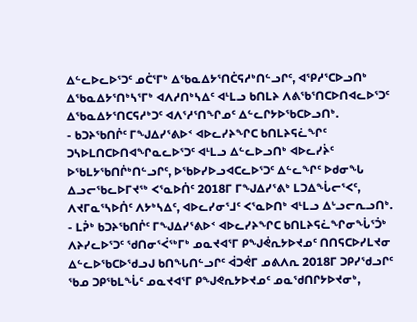ᐃᓪᓚᐅᓚᐅᕐᑐᑦ ᓄᑖᕐᒥᒃ ᐃᖃᓇᐃᔭᕐᑎᑖᕋᓱᒃᑎᓪᓗᒋᑦ, ᐊᕿᓱᕐᑕᐅᓗᑎᒃ ᐃᖃᓇᐃᔭᕐᑎᒃᓴᕐᒥᒃ ᐊᐱᓱᑎᒃᓴᐃᑦ ᐊᒻᒪᓗ ᑲᑎᒪᔨ ᐱᕕᖃᕐᑎᑕᐅᑎᐊᓚᐅᕐᑐᑦ ᐃᖃᓇᐃᔭᕐᑎᑕᕋᓱᒃᑐᑦ ᐊᐱᕐᓱᕐᑎᖏᓄᑦ ᐃᓪᓚᒋᔭᐅᖃᑕᐅᓗᑎᒃ.
- ᑲᑐᔨᖃᑎᒌᑦ ᒥᖑᐃᓯᕐᕕᐅᑉ ᐊᐅᓚᓯᔨᖏᑕ ᑲᑎᒪᔨᕋᓛᖏᑦ ᑐᓴᐅᒪᑎᑕᐅᑎᐊᖏᓇᓚᐅᕐᑐᑦ ᐊᒻᒪᓗ ᐃᓪᓚᐅᓗᑎᒃ ᐊᐅᓚᓯᔩᑦ ᐅᖃᒪᔭᖃᑎᒌᒃᑎᓪᓗᒋᑦ, ᐅᖃᐅᓯᐅᓗᐊᑕᓚᐅᕐᑐᑦ ᐃᓪᓚᖏᑦ ᐅᑯᓂᖓ ᐃᓗᓕᖃᓚᐅᒥᔪᖅ ᐸᕐᓇᐅᑏᑦ 2018ᒥ ᒥᖑᐃᓯᕐᕕᒃ ᒪᑐᐃᖔᓕᕐᐸᑦ, ᐱᔪᒥᓇᕐᓴᐅᑏᑦ ᐱᔭᒃᓴᐃᑦ, ᐊᐅᓚᓯᓂᕐᒧᑦ ᐸᕐᓇᐅᑎᒃ ᐊᒻᒪᓗ ᐃᒡᓗᓕᕆᓗᑎᒃ.
- ᒪᕉᒃ ᑲᑐᔨᖃᑎᒌᑦ ᒥᖑᐃᓯᕐᕕᐅᑉ ᐊᐅᓚᓯᔨᖏᑕ ᑲᑎᒪᔨᕋᓛᖏᓂᖔᕐᑑᒃ ᐱᔨᓯᓚᐅᕐᑐᑦ ᖁᑎᓂᕐᐹᖅᒥᒃ ᓄᓇᔪᐊᕐᒥ ᑭᖑᕚᕆᔭᐅᔪᓄᑦ ᑎᑎᕋᑕᐅᓯᒪᔪᓂ ᐃᓪᓚᐅᖃᑕᐅᖁᓗᒍ ᑲᑎᖓᑎᓪᓗᒋᑦ ᐋᑐᕚᒥ ᓄᕕᐱᕆ 2018ᒥ ᑐᑭᓯᖁᓗᒋᑦ ᖃᓄ ᑐᑭᖃᒪᖔᑦ ᓄᓇᔪᐊᕐᒥ ᑭᖑᕙᕆᔭᐅᔪᓄᑦ ᓄᓇᖁᑎᒋᔭᐅᔪᓂᒃ,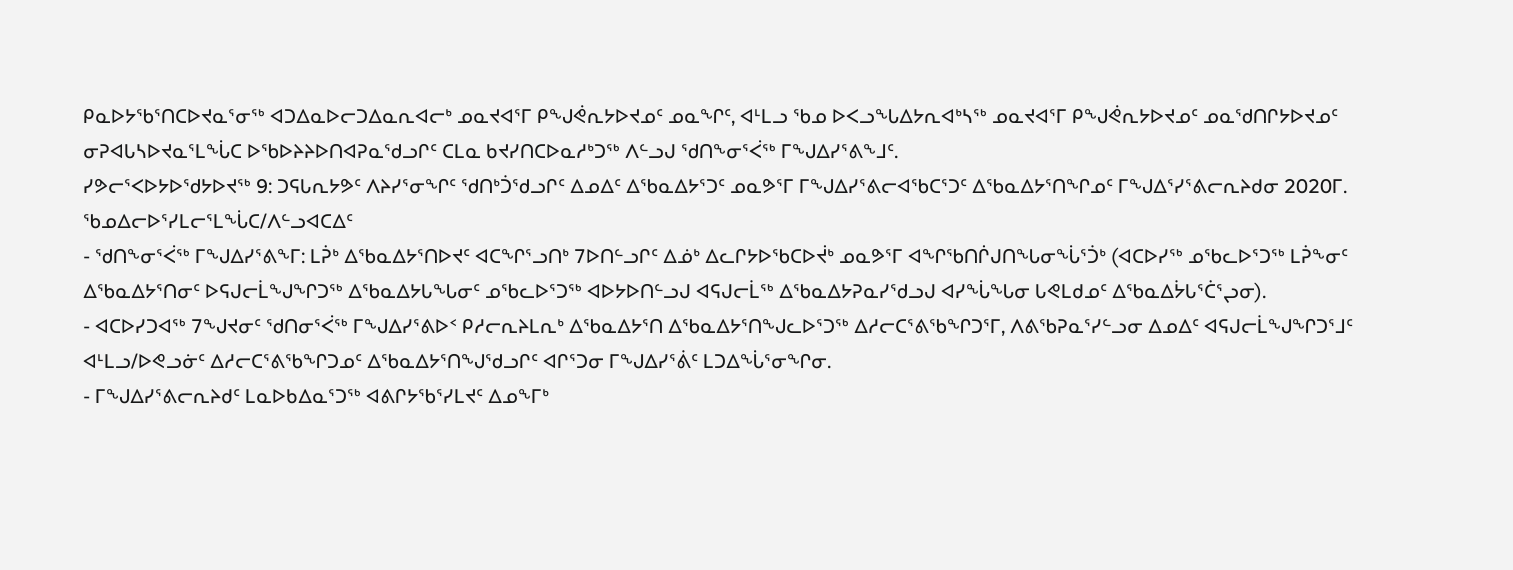ᑭᓇᐅᔭᖃᕐᑎᑕᐅᔪᓇᕐᓂᖅ ᐊᑐᐃᓇᐅᓕᑐᐃᓇᕆᐊᓕᒃ ᓄᓇᔪᐊᕐᒥ ᑭᖑᕚᕆᔭᐅᔪᓄᑦ ᓄᓇᖏᑦ, ᐊᒻᒪᓗ ᖃᓄ ᐅᐸᓗᖓᐃᔭᕆᐊᒃᓴᖅ ᓄᓇᔪᐊᕐᒥ ᑭᖑᕚᕆᔭᐅᔪᓄᑦ ᓄᓇᖁᑎᒋᔭᐅᔪᓄᑦ ᓂᕈᐊᒐᓴᐅᔪᓇᕐᒪᖔᑕ ᐅᖃᐅᔨᔨᐅᑎᐊᕈᓇᖁᓗᒋᑦ ᑕᒪᓇ ᑲᔪᓯᑎᑕᐅᓇᓱᒃᑐᖅ ᐱᓪᓗᒍ ᖁᑎᖕᓂᕐᐹᖅ ᒥᖑᐃᓯᕐᕕᖕᒧᑦ.
ᓯᕗᓕᕐᐸᐅᔭᐅᖁᔭᐅᔪᖅ 9: ᑐᕋᒐᕆᔭᕗᑦ ᐱᔨᓯᕐᓂᖏᑦ ᖁᑎᒃᑑᖁᓗᒋᑦ ᐃᓄᐃᑦ ᐃᖃᓇᐃᔭᕐᑐᑦ ᓄᓇᕗᕐᒥ ᒥᖑᐃᓯᕐᕕᓕᐊᖃᑕᕐᑐᑦ ᐃᖃᓇᐃᔭᕐᑎᖏᓄᑦ ᒥᖑᐃᕐᓯᕐᕕᓕᕆᔨᑯᓂ 2020ᒥ.
ᖃᓄᐃᓕᐅᕐᓯᒪᓕᕐᒪᖔᑕ/ᐱᓪᓗᐊᑕᐃᑦ
- ᖁᑎᖕᓂᕐᐹᖅ ᒥᖑᐃᓯᕐᕕᖕᒥ: ᒪᕉᒃ ᐃᖃᓇᐃᔭᕐᑎᐅᔪᑦ ᐊᑕᖏᕐᓗᑎᒃ 7ᐅᑎᓪᓗᒋᑦ ᐃᓅᒃ ᐃᓚᒋᔭᐅᖃᑕᐅᔫᒃ ᓄᓇᕗᕐᒥ ᐊᖏᖃᑎᒌᒍᑎᖓᓂᖔᕐᑑᒃ (ᐊᑕᐅᓯᖅ ᓄᖃᓚᐅᕐᑐᖅ ᒪᕉᖕᓂᑦ ᐃᖃᓇᐃᔭᕐᑎᓂᑦ ᐅᕋᒍᓕᒫᖑᖏᑐᖅ ᐃᖃᓇᐃᔭᒐᖓᓂᑦ ᓄᖃᓚᐅᕐᑐᖅ ᐊᐅᔭᐅᑎᓪᓗᒍ ᐊᕋᒍᓕᒫᖅ ᐃᖃᓇᐃᔭᕈᓇᓯᖁᓗᒍ ᐊᓯᖔᖓᓂ ᒐᕙᒪᑯᓄᑦ ᐃᖃᓇᐃᔮᒐᕐᑖᕐᖢᓂ).
- ᐊᑕᐅᓯᑐᐊᖅ 7ᖑᔪᓂᑦ ᖁᑎᓂᕐᐹᖅ ᒥᖑᐃᓯᕐᕕᐅᑉ ᑭᓱᓕᕆᔨᒪᕆᒃ ᐃᖃᓇᐃᔭᕐᑎ ᐃᖃᓇᐃᔭᕐᑎᖑᓚᐅᕐᑐᖅ ᐃᓱᓕᑕᕐᕕᖃᖏᑐᕐᒥ, ᐱᕕᖃᕈᓇᕐᓯᓪᓗᓂ ᐃᓄᐃᑦ ᐊᕋᒍᓕᒫᖑᖏᑐᕐᒧᑦ ᐊᒻᒪᓗ/ᐅᕙᓗᓃᑦ ᐃᓱᓕᑕᕐᕕᖃᖏᑐᓄᑦ ᐃᖃᓇᐃᔭᕐᑎᖑᖁᓗᒋᑦ ᐊᒋᕐᑐᓂ ᒥᖑᐃᓯᕐᕖᑦ ᒪᑐᐃᖔᕐᓂᖏᓂ.
- ᒥᖑᐃᓯᕐᕕᓕᕆᔨᑯᑦ ᒪᓇᐅᑲᐃᓇᕐᑐᖅ ᐊᕕᒋᔭᖃᕐᓯᒪᔪᑦ ᐃᓄᖕᒥᒃ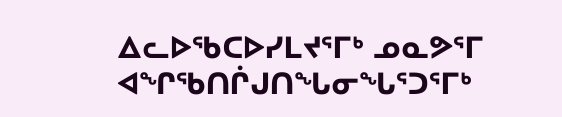ᐃᓚᐅᖃᑕᐅᓯᒪᔪᕐᒥᒃ ᓄᓇᕗᕐᒥ ᐊᖏᖃᑎᒌᒍᑎᖓᓂᖓᕐᑐᕐᒥᒃ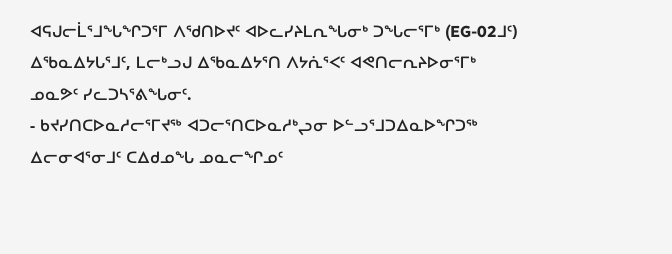ᐊᕋᒍᓕᒫᕐᒧᖓᖏᑐᕐᒥ ᐱᖁᑎᐅᔪᑦ ᐊᐅᓚᓯᔨᒪᕆᖓᓂᒃ ᑐᖓᓕᕐᒥᒃ (EG-02ᒧᑦ) ᐃᖃᓇᐃᔭᒐᕐᒧᑦ, ᒪᓕᒃᓗᒍ ᐃᖃᓇᐃᔭᕐᑎ ᐱᔭᕇᕐᐸᑦ ᐊᕙᑎᓕᕆᔨᐅᓂᕐᒥᒃ ᓄᓇᕗᑦ ᓯᓚᑐᓴᕐᕕᖓᓂᑦ.
- ᑲᔪᓯᑎᑕᐅᓇᓱᓕᕐᒥᔪᖅ ᐊᑐᓕᕐᑎᑕᐅᓇᓱᒃᖢᓂ ᐅᓪᓗᕐᒧᑐᐃᓇᐅᖏᑐᖅ ᐃᓕᓂᐊᕐᓂᒧᑦ ᑕᐃᑯᓄᖓ ᓄᓇᓕᖏᓄᑦ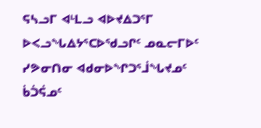ᕋᓴᓗᒥ ᐊᒻᒪᓗ ᐊᐅᔪᐃᑐᕐᒥ ᐅᐸᓗᖓᐃᔭᕐᑕᐅᖁᓗᒋᑦ ᓄᓇᓕᒥᐅᑦ ᓯᕗᓂᑎᓂ ᐊᑯᓂᐅᖏᑐᕐᒨᖓᔪᓄᑦ ᑳᑑᕌᓄᑦ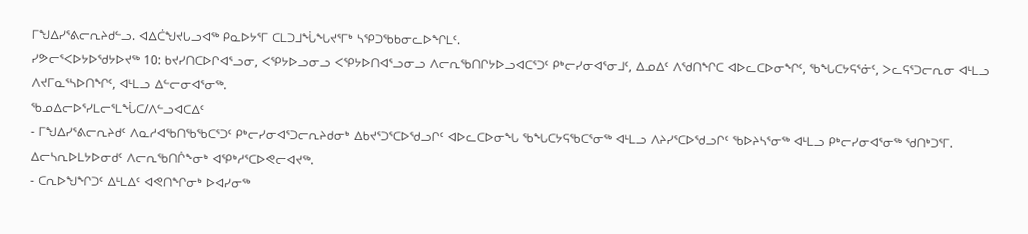ᒥᖑᐃᓯᕐᕕᓕᕆᔨᑯᓪᓗ. ᐊᐃᑖᖑᔪᒐᓗᐊᖅ ᑭᓇᐅᔭᕐᒥ ᑕᒪᑐᒧᖔᖓᔪᕐᒥᒃ ᓴᕿᑐᖃᑲᓂᓚᐅᖏᒪᑦ.
ᓯᕗᓕᕐᐸᐅᔭᐅᖁᔭᐅᔪᖅ 10: ᑲᔪᓯᑎᑕᐅᒋᐊᕐᓗᓂ, ᐸᕿᔭᐅᓗᓂᓗ ᐸᕿᔭᐅᑎᐊᕐᓗᓂᓗ ᐱᓕᕆᖃᑎᒋᔭᐅᓗᐊᑕᕐᑐᑦ ᑭᒃᓕᓯᓂᐊᕐᓂᒧᑦ, ᐃᓄᐃᑦ ᐱᖁᑎᖏᑕ ᐊᐅᓚᑕᐅᓂᖏᑦ, ᖃᖓᑕᔭᕋᕐᓃᑦ, ᐳᓚᕋᕐᑐᓕᕆᓂ ᐊᒻᒪᓗ ᐱᔪᒥᓇᕐᓴᐅᑎᖏᑦ, ᐊᒻᒪᓗ ᐃᓪᓕᓂᐊᕐᓂᖅ.
ᖃᓄᐃᓕᐅᕐᓯᒪᓕᕐᒪᖔᑕ/ᐱᓪᓗᐊᑕᐃᑦ
- ᒥᖑᐃᓯᕐᕕᓕᕆᔨᑯᑦ ᐱᓇᓱᐊᖃᑎᖃᖃᑕᕐᑐᑦ ᑭᒃᓕᓯᓂᐊᕐᑐᓕᕆᔨᑯᓂᒃ ᐃᑲᔪᕐᑐᕐᑕᐅᖁᓗᒋᑦ ᐊᐅᓚᑕᐅᓂᖓ ᖃᖓᑕᔭᕋᖃᑕᕐᓂᖅ ᐊᒻᒪᓗ ᐱᔨᓯᕐᑕᐅᖁᓗᒋᑦ ᖃᐅᔨᓴᕐᓂᖅ ᐊᒻᒪᓗ ᑭᒃᓕᓯᓂᐊᕐᓂᖅ ᖁᑎᒃᑐᕐᒥ. ᐃᓕᓴᕆᐅᒪᔭᐅᓂᑯᑦ ᐱᓕᕆᖃᑎᒌᖕᓂᒃ ᐊᕿᒃᓱᕐᑕᐅᕙᓕᐊᔪᖅ.
- ᑕᕆᐅᖑᖏᑐᑦ ᐃᒻᒪᐃᑦ ᐊᕙᑎᖏᓂᒃ ᐅᐊᓯᓂᖅ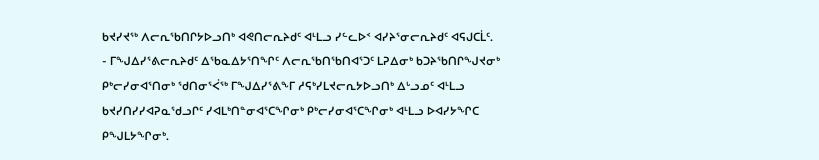ᑲᔪᓯᔪᖅ ᐱᓕᕆᖃᑎᒋᔭᐅᓗᑎᒃ ᐊᕙᑎᓕᕆᔨᑯᑦ ᐊᒻᒪᓗ ᓯᓪᓚᐅᑉ ᐊᓯᔨᕐᓂᓕᕆᔨᑯᑦ ᐊᕋᒍᑕᒫᑦ.
- ᒥᖑᐃᓯᕐᕕᓕᕆᔨᑯᑦ ᐃᖃᓇᐃᔭᕐᑎᖏᑦ ᐱᓕᕆᖃᑎᖃᑎᐊᕐᑐᑦ ᒪᕈᐃᓂᒃ ᑲᑐᔨᖃᑎᒋᖑᔪᓂᒃ ᑭᒃᓕᓯᓂᐊᕐᑎᓂᒃ ᖁᑎᓂᕐᐹᖅ ᒥᖑᐃᓯᕐᕕᖕᒥ ᓱᕋᒃᓯᒪᔪᓕᕆᔭᐅᓗᑎᒃ ᐃᒡᓗᓄᑦ ᐊᒻᒪᓗ ᑲᔪᓯᑎᓯᓯᐊᕈᓇᖁᓗᒋᑦ ᓯᐊᒪᒃᑎᓐᓂᐊᕐᑕᖏᓂᒃ ᑭᒃᓕᓯᓂᐊᕐᑕᖏᓂᒃ ᐊᒻᒪᓗ ᐅᐊᓯᔭᖏᑕ ᑭᖑᒪᔭᖏᓂᒃ.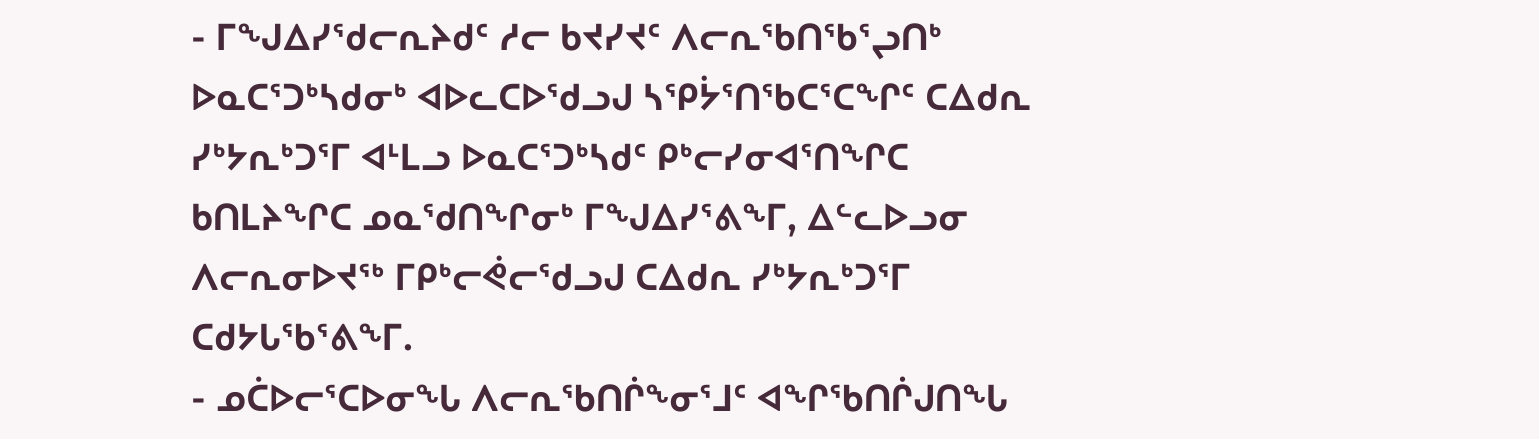- ᒥᖑᐃᓯᕐᑯᓕᕆᔨᑯᑦ ᓱᓕ ᑲᔪᓯᔪᑦ ᐱᓕᕆᖃᑎᖃᕐᖢᑎᒃ ᐅᓇᑕᕐᑐᒃᓴᑯᓂᒃ ᐊᐅᓚᑕᐅᖁᓗᒍ ᓴᕿᔮᕐᑎᖃᑕᕐᑕᖏᑦ ᑕᐃᑯᕆ ᓯᒃᔭᕆᒃᑐᕐᒥ ᐊᒻᒪᓗ ᐅᓇᑕᕐᑐᒃᓴᑯᑦ ᑭᒃᓕᓯᓂᐊᕐᑎᖏᑕ ᑲᑎᒪᔨᖏᑕ ᓄᓇᖁᑎᖏᓂᒃ ᒥᖑᐃᓯᕐᕕᖕᒥ, ᐃᓪᓚᐅᓗᓂ ᐱᓕᕆᓂᐅᔪᖅ ᒥᑭᒃᓕᕚᓕᖁᓗᒍ ᑕᐃᑯᕆ ᓯᒃᔭᕆᒃᑐᕐᒥ ᑕᑯᔭᒐᖃᕐᕕᖕᒥ.
- ᓄᑖᐅᓕᕐᑕᐅᓂᖓ ᐱᓕᕆᖃᑎᒌᖕᓂᕐᒧᑦ ᐊᖏᖃᑎᒌᒍᑎᖓ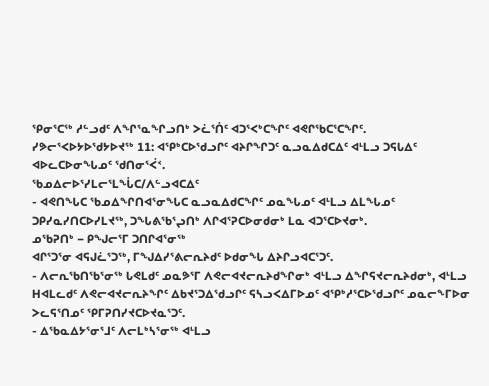ᕿᓂᕐᑕᖅ ᓱᓪᓗᑯᑦ ᐱᖏᕐᓇᖏᓗᑎᒃ ᐳᓛᕐᑏᑦ ᐊᑐᕐᐸᒃᑕᖏᑦ ᐊᕙᒋᖃᑕᕐᑕᖏᑦ.
ᓯᕗᓕᕐᐸᐅᔭᐅᖁᔭᐅᔪᖅ 11: ᐊᕿᒃᑕᐅᖁᓗᒋᑦ ᐊᔨᒋᖏᑐᑦ ᓇᓗᓇᐃᑯᑕᐃᑦ ᐊᒻᒪᓗ ᑐᕋᒐᐃᑦ ᐊᐅᓚᑕᐅᓂᖓᓄᑦ ᖁᑎᓂᕐᐹᑉ.
ᖃᓄᐃᓕᐅᕐᓯᒪᓕᕐᒪᖔᑕ/ᐱᓪᓗᐊᑕᐃᑦ
- ᐊᕙᑎᖓᑕ ᖃᓄᐃᖏᑎᐊᕐᓂᖓᑕ ᓇᓗᓇᐃᑯᑕᖏᑦ ᓄᓇᖓᓄᑦ ᐊᒻᒪᓗ ᐃᒪᖓᓄᑦ ᑐᑭᓯᓇᓯᑎᑕᐅᓯᒪᔪᖅ, ᑐᖓᕕᖃᕐᖢᑎᒃ ᐱᒋᐊᕐᕈᑕᐅᓂᑯᓂᒃ ᒪᓇ ᐊᑐᕐᑕᐅᔪᓂᒃ.
ᓄᖃᕈᑎᒃ − ᑭᖑᓕᕐᒥ ᑐᑎᒋᐊᕐᓂᖅ
ᐊᒋᕐᑐᕐᓂ ᐊᕋᒍᓛᕐᑐᖅ, ᒥᖑᐃᓯᕐᕕᓕᕆᔨᑯᑦ ᐅᑯᓂᖓ ᐃᔨᒋᓗᐊᑕᕐᑐᑦ.
- ᐱᓕᕆᖃᑎᖃᕐᓂᖅ ᒐᕙᒪᑯᑦ ᓄᓇᕗᕐᒥ ᐱᕙᓕᐊᔪᓕᕆᔨᑯᖏᓂᒃ ᐊᒻᒪᓗ ᐃᖏᕋᔪᓕᕆᔨᑯᓂᒃ, ᐊᒻᒪᓗ ᕼᐊᒪᓚᑯᑦ ᐱᕙᓕᐊᔪᓕᕆᔨᖏᑦ ᐃᑲᔪᕐᑐᐃᖁᓗᒋᑦ ᕋᓴᓗᐸᐃᒥᐅᓄᑦ ᐊᕿᒃᓱᕐᑕᐅᖁᓗᒋᑦ ᓄᓇᓕᖕᒥᐅᓂ ᐳᓚᕋᕐᑎᓄᑦ ᕿᒥᕈᑎᓯᔪᑕᐅᔪᓇᕐᑐᑦ.
- ᐃᖃᓇᐃᔭᕐᓂᕐᒧᑦ ᐱᓕᒪᒃᓴᕐᓂᖅ ᐊᒻᒪᓗ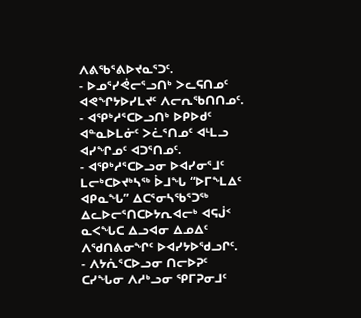ᐱᕕᖃᕐᕕᐅᔪᓇᕐᑐᑦ.
- ᐅᓄᕐᓯᕚᓕᕐᓗᑎᒃ ᐳᓚᕋᑎᓄᑦ ᐊᕙᖏᔭᐅᓯᒪᔪᑦ ᐱᓕᕆᖃᑎᑎᓄᑦ.
- ᐊᕿᒃᓱᕐᑕᐅᓗᑎᒃ ᐅᑭᐅᑯᑦ ᐊᓐᓇᐅᒪᓃᑦ ᐳᓛᕐᑎᓄᑦ ᐊᒻᒪᓗ ᐊᓯᖏᓄᑦ ᐊᑐᕐᑎᓄᑦ.
- ᐊᕿᒃᓱᕐᑕᐅᓗᓂ ᐅᐊᓯᓂᕐᒧᑦ ᒪᓕᒃᑕᐅᔪᒃᓴᖅ ᐆᒧᖓ “ᐅᒥᖕᒪᐃᑦ ᐊᑭᓇᖓ” ᐃᑕᕐᓂᓴᖃᕐᑐᖅ ᐃᓚᐅᓕᕐᑎᑕᐅᔭᕆᐊᓕᒃ ᐊᕋᒎᑉ ᓇᐸᖓᑕ ᐃᓗᐊᓂ ᐃᓄᐃᑦ ᐱᖁᑎᕕᓂᖏᑦ ᐅᐊᓯᔭᐅᖁᓗᒋᑦ.
- ᐱᔭᕇᕐᑕᐅᓗᓂ ᑎᓕᐅᕈᑦ ᑕᓯᖓᓂ ᐱᓱᒃᓗᓂ ᕿᒥᕈᓂᒧᑦ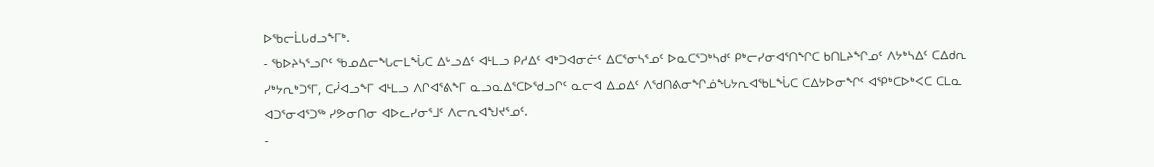ᐅᖃᓕᒫᒐᑯᓗᖕᒥᒃ.
- ᖃᐅᔨᓴᕐᓗᒋᑦ ᖃᓄᐃᓕᖓᓕᒪᖔᑕ ᐃᒡᓗᐃᑦ ᐊᒻᒪᓗ ᑭᓱᐃᑦ ᐊᒃᑐᐊᓂᓖᑦ ᐃᑕᕐᓂᓴᕐᓄᑦ ᐅᓇᑕᕐᑐᒃᓴᑯᑦ ᑭᒃᓕᓯᓂᐊᕐᑎᖏᑕ ᑲᑎᒪᔨᖏᓄᑦ ᐱᔭᒃᓴᐃᑦ ᑕᐃᑯᕆ ᓯᒃᔭᕆᒃᑐᕐᒥ, ᑕᓰᐊᓗᖕᒥ ᐊᒻᒪᓗ ᐱᒋᐊᕐᕕᖕᒥ ᓇᓗᓇᐃᕐᑕᐅᖁᓗᒋᑦ ᓇᓕᐊ ᐃᓄᐃᑦ ᐱᖁᑎᕕᓂᖏᓅᖓᔭᕆᐊᖃᒪᖔᑕ ᑕᐃᔭᐅᓂᖏᑦ ᐊᕿᒃᑕᐅᒃᐸᑕ ᑕᒪᓇ ᐊᑐᕐᓂᐊᕐᑐᖅ ᓯᕗᓂᑎᓂ ᐊᐅᓚᓯᓂᕐᒧᑦ ᐱᓕᕆᐊᖑᔪᕐᓄᑦ.
-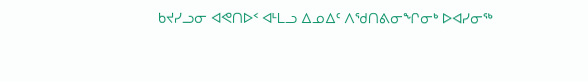ᑲᔪᓯᓗᓂ ᐊᕙᑎᐅᑉ ᐊᒻᒪᓗ ᐃᓄᐃᑦ ᐱᖁᑎᕕᓂᖏᓂᒃ ᐅᐊᓯᓂᖅ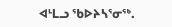ᐊᒻᒪᓗ ᖃᐅᔨᓴᕐᓂᖅ.